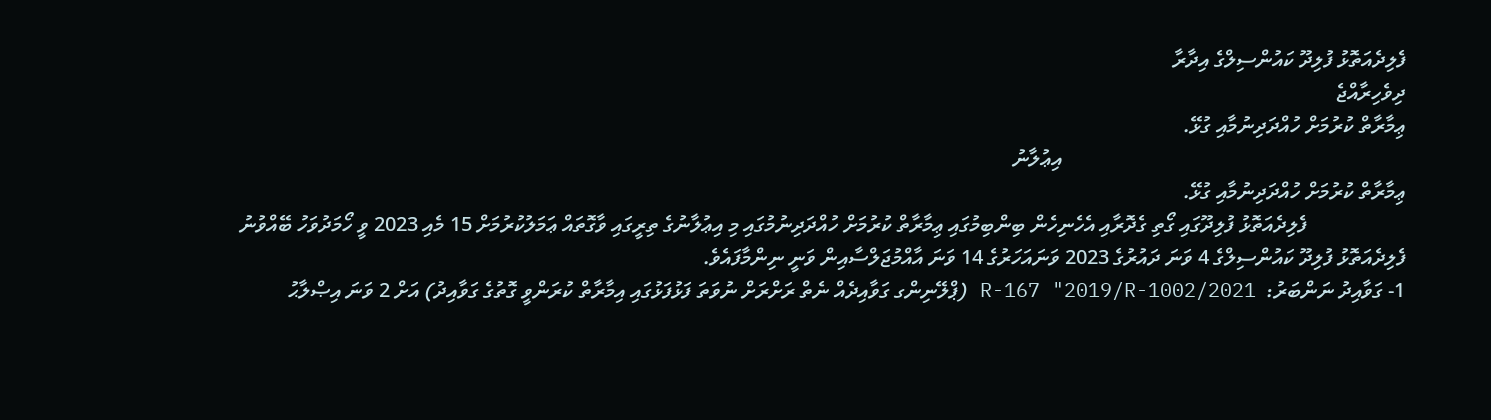ފެލިދެއަތޮޅު ފުލިދޫ ކައުންސިލްގެ އިދާރާ
ދިވެހިރާއްޖެ
ޢިމާރާތް ކުރުމަށް ހުއްދަދިނުމާއި ގުޅޭ.
                                                                  އިޢުލާނު
ޢިމާރާތް ކުރުމަށް ހުއްދަދިނުމާއި ގުޅޭ.
                   ފެލިދެއަތޮޅު ފުލިދޫގައި ގޯތި ގެދޮރާއި އެހެނިހެން ބިންބިމުގައި ޢިމާރާތް ކުރުމަށް ހުއްދަދިނުމުގައި މި އިޢުލާނުގެ ތިރީގައި ވާގޮތައް ޢަމަލުކުރުމަށް 15 މެއި 2023 ވީ ހޯމަދުވަހު ބޭއްވުނު ފެލިދެއަތޮޅު ފުލިދޫ ކައުންސިލްގެ 4 ވަނަ ދައުރުގެ 2023 ވަނައަހަރުގެ 14 ވަނަ އާއްމުޖަލްސާއިން ވަނީ ނިންމާފައެވެ.
1- ގަވާއިދު ނަންބަރު:  2021/R-167 "2019/R-1002 (ޕްލޭނިންގ ގަވާއިދެއް ނެތް ރަށްރަށް ނުވަތަ ފަޅުފަޅުގައި އިމާރާތް ކުރަންވީ ގޮތުގެ ގަވާއިދު) އަށް 2 ވަނަ އިޞްލާޙު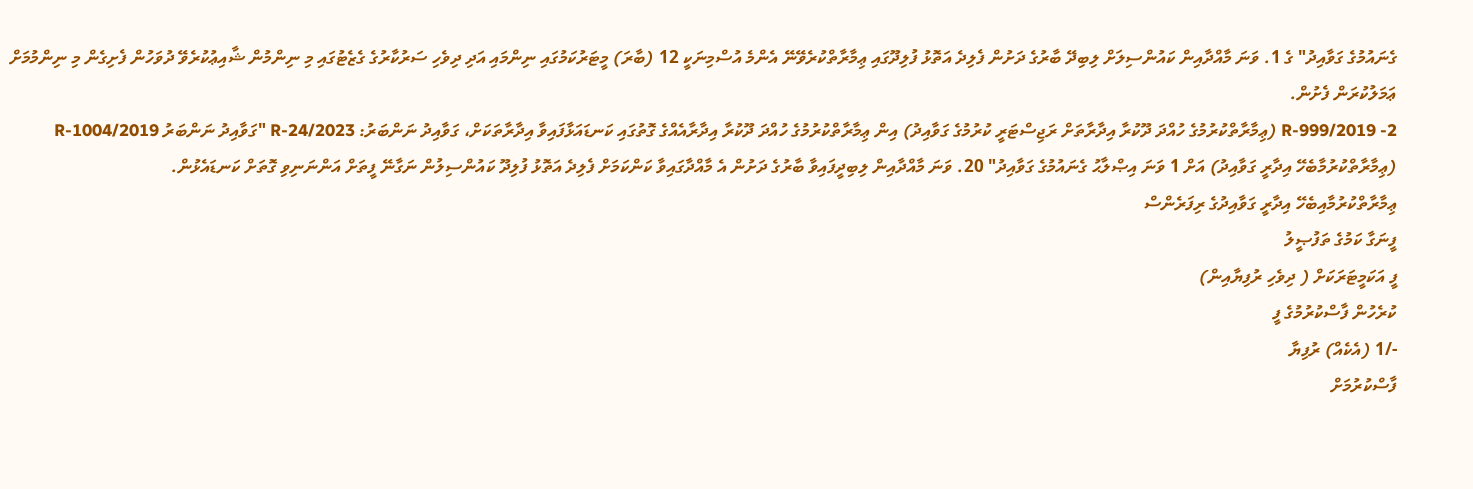ގެނައުމުގެ ގަވާއިދު" ގެ 1. ވަނަ މާއްދާއިން ކައުންސިލަށް ލިބިދޭ ބާރުގެ ދަށުން ފެލިދެ އަތޮޅު ފުލިދޫގައި ޢިމާރާތްކުރެވޭނޭ އެންމެ އުސްމިނަކީ 12 (ބާރަ) މީޓަރުކަމުގައި ނިންމައި އަދި ދިވެހި ސަރުކާރުގެ ގެޒެޓުގައި މި ނިންމުން ޝާއިޢުކުރެވޭ ދުވަހުން ފެށިގެން މި ނިންމުމަށް ޢަމަލުކުރަން ފެށުން.
2- 2019/R-999 (ޢިމާރާތްކުރުމުގެ ހުއްދަ ދޫކުރާ އިދާރާތަށް ރަޖިސްޓަރީ ކުރުމުގެ ގަވާއިދު) އިން ޢިމާރާތްކުރުމުގެ ހުއްދަ ދޫކުރާ އިދާރާއެއްގެ ގޮތުގައި ކަނޑައަޅާފައިވާ އިދާރާތަކަށް، ގަވާއިދު ނަންބަރު: 2023/R-24 "ގަވާއިދު ނަންބަރު 2019/R-1004 (ޢިމާރާތްކުރުމާބެހޭ އިދާރީ ގަވާއިދު) އަށް 1 ވަނަ އިޞްލާޙު ގެނައުމުގެ ގަވާއިދު" 20. ވަނަ މާއްދާއިން ލިބިދީފައިވާ ބާރުގެ ދަށުން އެ މާއްދާގައިވާ ކަންކަމަށް ފެލިދެ އަތޮޅު ފުލިދޫ ކައުންސިލުން ނަގާނޭ ފީތަށް އަންނަނިވި ގޮތަށް ކަނޑައެޅުން.
ޢިމާރާތްކުރުމާއިބެހޭ އިދާރީ ގަވާއިދުގެ ރިފަރެންސް
ފީނަގާ ކަމުގެ ތަފުޞީލު
ފީ އަކަމީޓަރަކަށް ( ދިވެހި ރުފިޔާއިން)
ކުރެހުން ފާސްކުރުމުގެ ފީ
-/1 (އެކެއް) ރުފިޔާ
ފާސްކުރުމަށް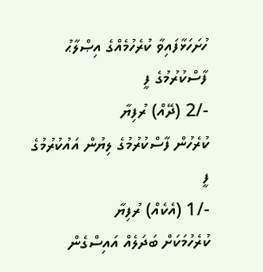ހުށަހަޅާފައިވާ ކުރެހުމެއްގެ އިޞްލާޙު ފާސްކުރުމުގެ ފީ
-/2 (ދޭއް) ރުފިޔާ
ކުރެހުން ފާސްކުރުމުގެ ލިޔުން އައުކުރުމުގެ ފީ
-/1 (އެކެއް) ރުފިޔާ
ކުރެހުމަކަށް ބަދަލެއް އައިސްގެން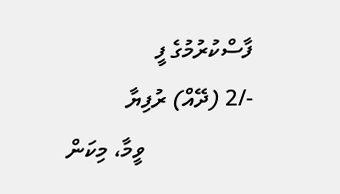ފާސްކުރުމުގެ ފީ
-/2 (ދޭއް) ރުފިޔާ
                   ވީމާ، މިކަން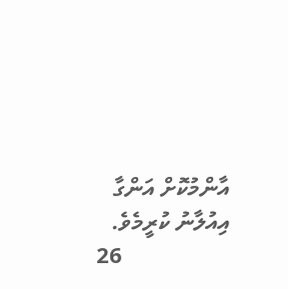އާންމުކޮށް އަންގާ އިއުލާނު ކުރީމެވެ.
                   26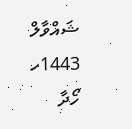ޝައްވާލް  1443ހ
ހޯދާ